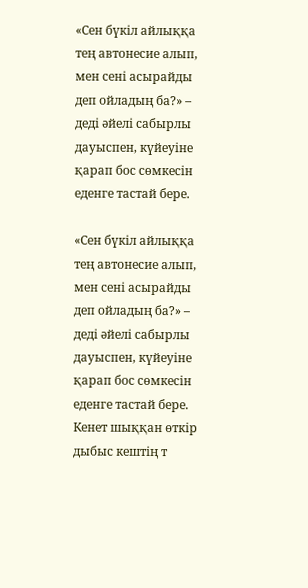«Сен бүкіл айлыққа тең автонесие алып, мен сені асырайды деп ойладың ба?» – деді әйелі сабырлы дауыспен, күйеуіне қарап бос сөмкесін еденге тастай бере.

«Сен бүкіл айлыққа тең автонесие алып, мен сені асырайды деп ойладың ба?» – деді әйелі сабырлы дауыспен, күйеуіне қарап бос сөмкесін еденге тастай бере.
Кенет шыққан өткір дыбыс кештің т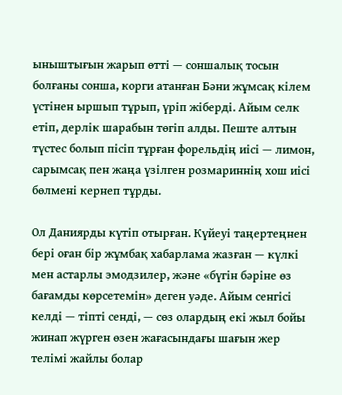ыныштығын жарып өтті — соншалық тосын болғаны сонша, корги атанған Бәни жұмсақ кілем үстінен ыршып тұрып, үріп жіберді. Айым селк етіп, дерлік шарабын төгіп алды. Пеште алтын түстес болып пісіп тұрған форельдің иісі — лимон, сарымсақ пен жаңа үзілген розмариннің хош иісі бөлмені кернеп тұрды.

Ол Даниярды күтіп отырған. Күйеуі таңертеңнен бері оған бір жұмбақ хабарлама жазған — күлкі мен астарлы эмодзилер, және «бүгін бәріне өз бағамды көрсетемін» деген уәде. Айым сенгісі келді — тіпті сенді, — сөз олардың екі жыл бойы жинап жүрген өзен жағасындағы шағын жер телімі жайлы болар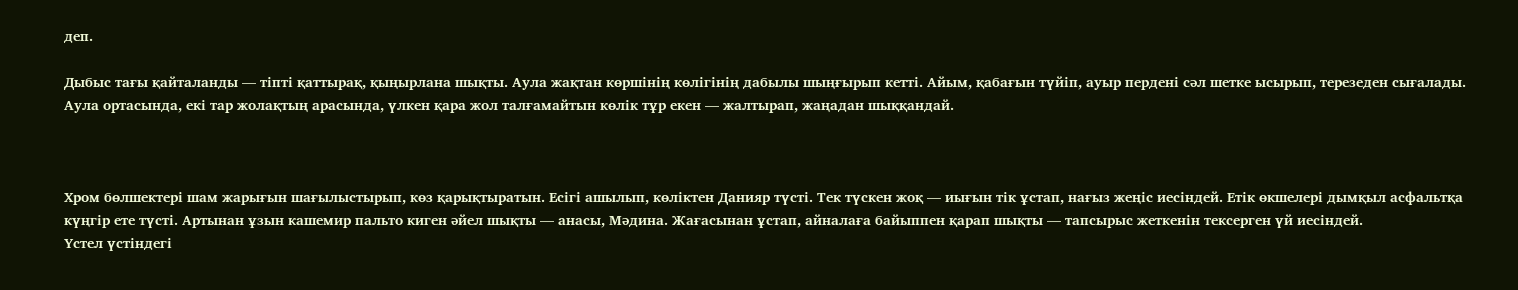деп.

Дыбыс тағы қайталанды — тіпті қаттырақ, қыңырлана шықты. Аула жақтан көршінің көлігінің дабылы шыңғырып кетті. Айым, қабағын түйіп, ауыр пердені сәл шетке ысырып, терезеден сығалады.
Аула ортасында, екі тар жолақтың арасында, үлкен қара жол талғамайтын көлік тұр екен — жалтырап, жаңадан шыққандай.



Хром бөлшектері шам жарығын шағылыстырып, көз қарықтыратын. Есігі ашылып, көліктен Данияр түсті. Тек түскен жоқ — иығын тік ұстап, нағыз жеңіс иесіндей. Етік өкшелері дымқыл асфальтқа күңгір ете түсті. Артынан ұзын кашемир пальто киген әйел шықты — анасы, Мәдина. Жағасынан ұстап, айналаға байыппен қарап шықты — тапсырыс жеткенін тексерген үй иесіндей.
Үстел үстіндегі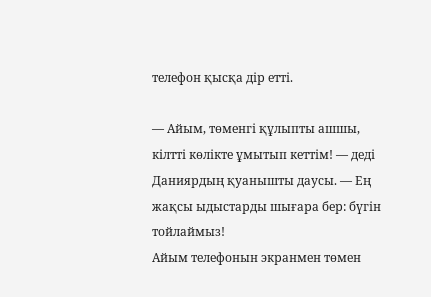телефон қысқа дір етті.

— Айым, төменгі құлыпты ашшы, кілтті көлікте ұмытып кеттім! — деді Даниярдың қуанышты даусы. — Ең жақсы ыдыстарды шығара бер: бүгін тойлаймыз!
Айым телефонын экранмен төмен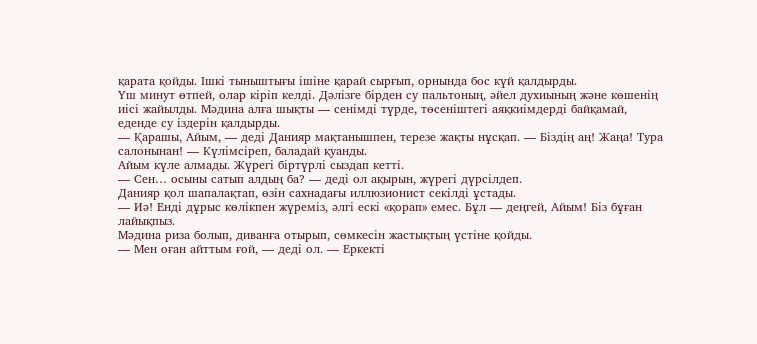қарата қойды. Ішкі тыныштығы ішіне қарай сырғып, орнында бос күй қалдырды.
Үш минут өтпей, олар кіріп келді. Дәлізге бірден су пальтоның, әйел духиының және көшенің иісі жайылды. Мәдина алға шықты — сенімді түрде, төсеніштегі аяқкиімдерді байқамай, еденде су іздерін қалдырды.
— Қарашы, Айым, — деді Данияр мақтанышпен, терезе жақты нұсқап. — Біздің аң! Жаңа! Тура салонынан! — Күлімсіреп, баладай қуанды.
Айым күле алмады. Жүрегі біртүрлі сыздап кетті.
— Сен… осыны сатып алдың ба? — деді ол ақырын, жүрегі дүрсілдеп.
Данияр қол шапалақтап, өзін сахнадағы иллюзионист секілді ұстады.
— Иә! Енді дұрыс көлікпен жүреміз, әлгі ескі «қорап» емес. Бұл — деңгей, Айым! Біз бұған лайықпыз.
Мәдина риза болып, диванға отырып, сөмкесін жастықтың үстіне қойды.
— Мен оған айттым ғой, — деді ол. — Еркекті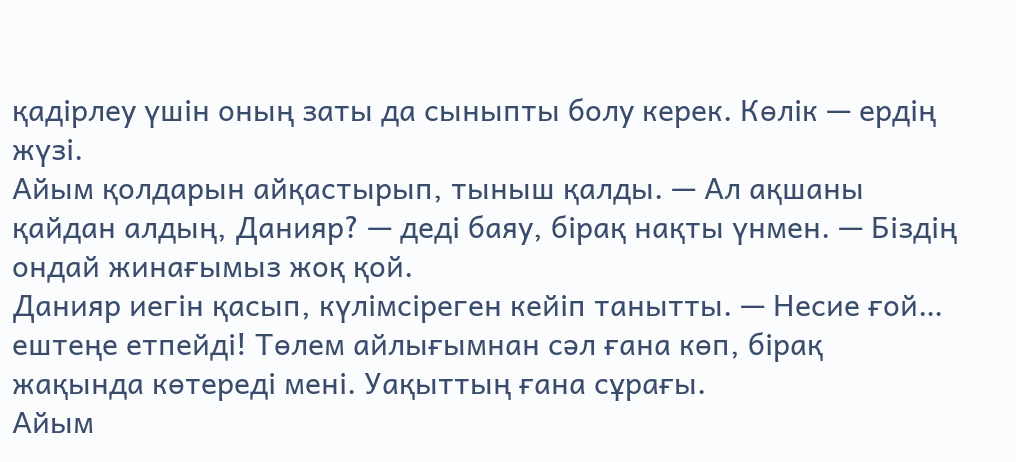қадірлеу үшін оның заты да сыныпты болу керек. Көлік — ердің жүзі.
Айым қолдарын айқастырып, тыныш қалды. — Ал ақшаны қайдан алдың, Данияр? — деді баяу, бірақ нақты үнмен. — Біздің ондай жинағымыз жоқ қой.
Данияр иегін қасып, күлімсіреген кейіп танытты. — Несие ғой… ештеңе етпейді! Төлем айлығымнан сәл ғана көп, бірақ жақында көтереді мені. Уақыттың ғана сұрағы.
Айым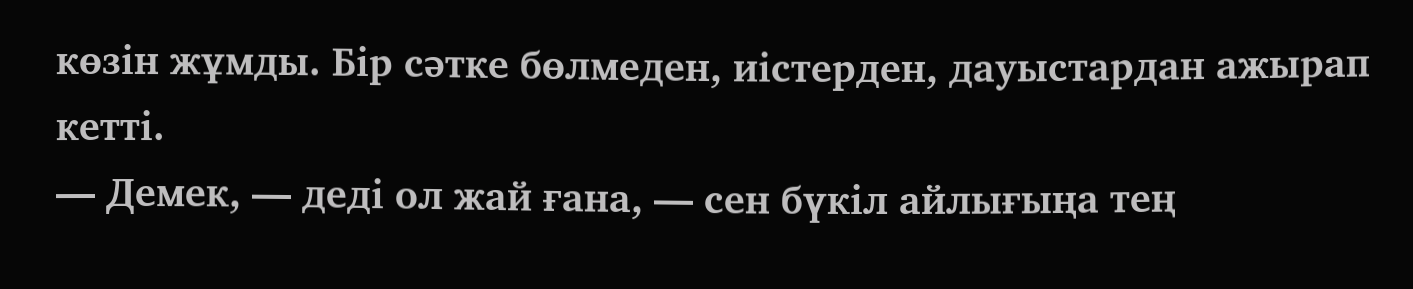көзін жұмды. Бір сәтке бөлмеден, иістерден, дауыстардан ажырап кетті.
— Демек, — деді ол жай ғана, — сен бүкіл айлығыңа тең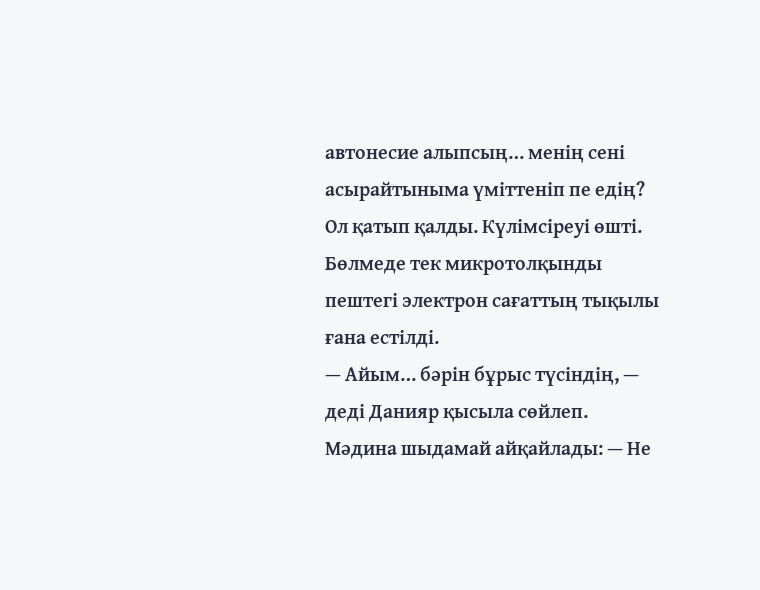автонесие алыпсың… менің сені асырайтыныма үміттеніп пе едің?
Ол қатып қалды. Күлімсіреуі өшті. Бөлмеде тек микротолқынды пештегі электрон сағаттың тықылы ғана естілді.
— Айым… бәрін бұрыс түсіндің, — деді Данияр қысыла сөйлеп.
Мәдина шыдамай айқайлады: — Не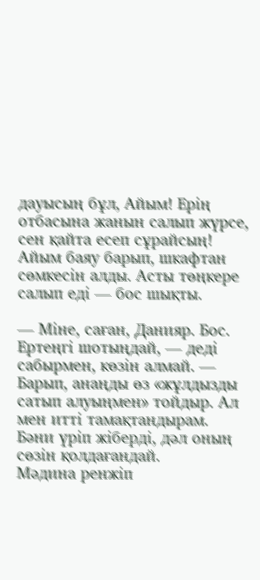дауысың бұл, Айым! Ерің отбасына жанын салып жүрсе, сен қайта есеп сұрайсың!
Айым баяу барып, шкафтан сөмкесін алды. Асты төңкере салып еді — бос шықты.

— Міне, саған, Данияр. Бос. Ертеңгі шотыңдай, — деді сабырмен, көзін алмай. — Барып, анаңды өз «жұлдызды сатып алуыңмен» тойдыр. Ал мен итті тамақтандырам.
Бәни үріп жіберді, дәл оның сөзін қолдағандай.
Мәдина ренжіп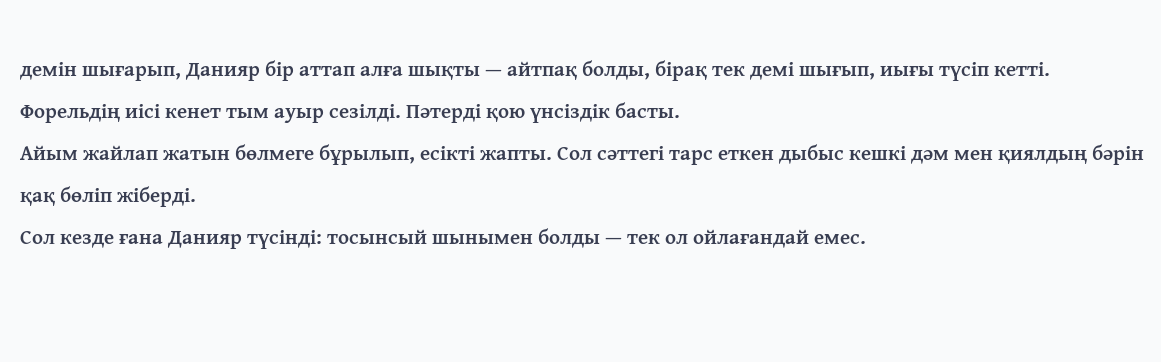демін шығарып, Данияр бір аттап алға шықты — айтпақ болды, бірақ тек демі шығып, иығы түсіп кетті.
Форельдің иісі кенет тым ауыр сезілді. Пәтерді қою үнсіздік басты.
Айым жайлап жатын бөлмеге бұрылып, есікті жапты. Сол сәттегі тарс еткен дыбыс кешкі дәм мен қиялдың бәрін қақ бөліп жіберді.
Сол кезде ғана Данияр түсінді: тосынсый шынымен болды — тек ол ойлағандай емес.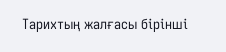Тарихтың жалғасы бірінші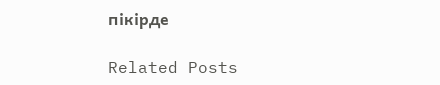пікірде

Related Posts